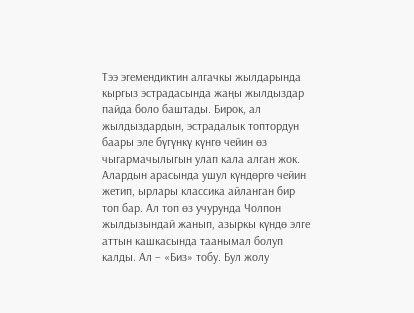Тээ эгемендиктин алгачкы жылдарында кыргыз эстрадасында жаңы жылдыздар пайда боло баштады. Бирок, ал жылдыздардын, эстрадалык топтордун баары эле бүгүнкү күнгө чейин өз чыгармачылыгын улап кала алган жок. Алардын арасында ушул күндөргө чейин жетип, ырлары классика айланган бир топ бар. Ал топ өз учурунда Чолпон жылдызындай жанып, азыркы күндө элге аттын кашкасында таанымал болуп калды. Ал – «Биз» тобу. Бул жолу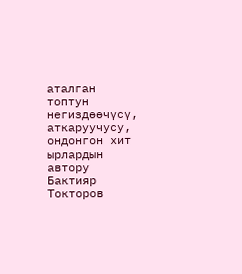аталган топтун негиздөөчүсү, аткаруучусу, ондонгон хит ырлардын автору Бактияр Токторов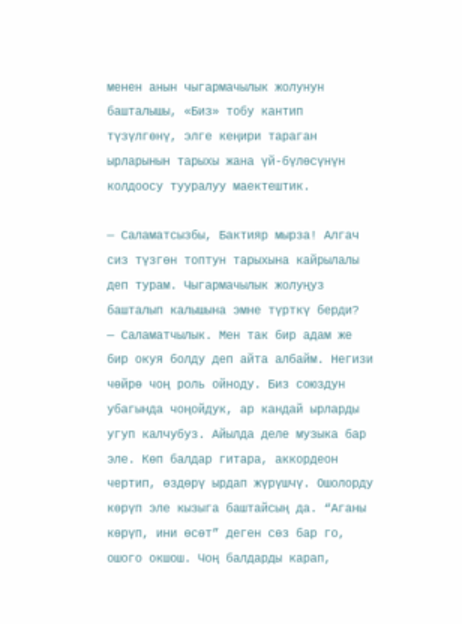менен анын чыгармачылык жолунун башталышы, «Биз» тобу кантип түзүлгөнү, элге кеңири тараган ырларынын тарыхы жана үй-бүлөсүнүн колдоосу тууралуу маектештик.

— Саламатсызбы, Бактияр мырза! Алгач сиз түзгөн топтун тарыхына кайрылалы деп турам. Чыгармачылык жолуңуз башталып калышына эмне түрткү берди?
— Саламатчылык. Мен так бир адам же бир окуя болду деп айта албайм. Негизи чөйрө чоң роль ойноду. Биз союздун убагында чоңойдук, ар кандай ырларды угуп калчубуз. Айылда деле музыка бар эле. Көп балдар гитара, аккордеон чертип, өздөрү ырдап жүрүшчү. Ошолорду көрүп эле кызыга баштайсың да. “Аганы көрүп, ини өсөт” деген сөз бар го, ошого окшош. Чоң балдарды карап,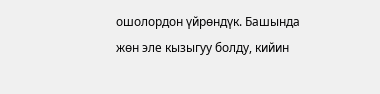ошолордон үйрөндүк. Башында жөн эле кызыгуу болду, кийин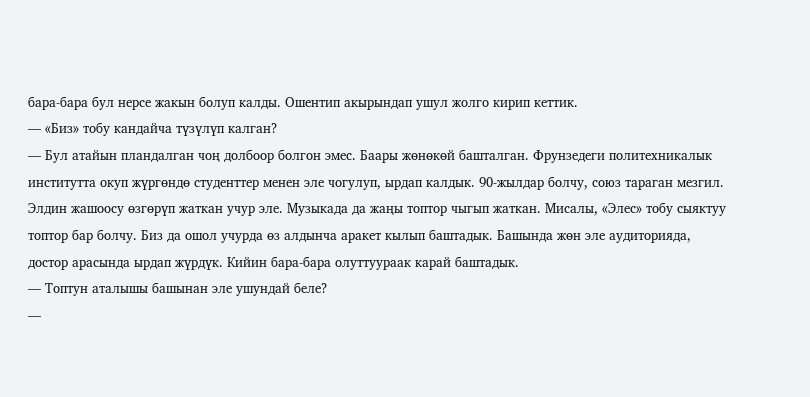бара-бара бул нерсе жакын болуп калды. Ошентип акырындап ушул жолго кирип кеттик.
— «Биз» тобу кандайча түзүлүп калган?
— Бул атайын пландалган чоң долбоор болгон эмес. Баары жөнөкөй башталган. Фрунзедеги политехникалык институтта окуп жүргөндө студенттер менен эле чогулуп, ырдап калдык. 90-жылдар болчу, союз тараган мезгил. Элдин жашоосу өзгөрүп жаткан учур эле. Музыкада да жаңы топтор чыгып жаткан. Мисалы, «Элес» тобу сыяктуу топтор бар болчу. Биз да ошол учурда өз алдынча аракет кылып баштадык. Башында жөн эле аудиторияда, достор арасында ырдап жүрдүк. Кийин бара-бара олуттуураак карай баштадык.
— Топтун аталышы башынан эле ушундай беле?
—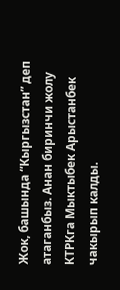Жок, башында “Кыргызстан” деп атаганбыз. Анан биринчи жолу КТРКга Мыктыбек Арыстанбек чакырып калды.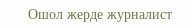Ошол жерде журналист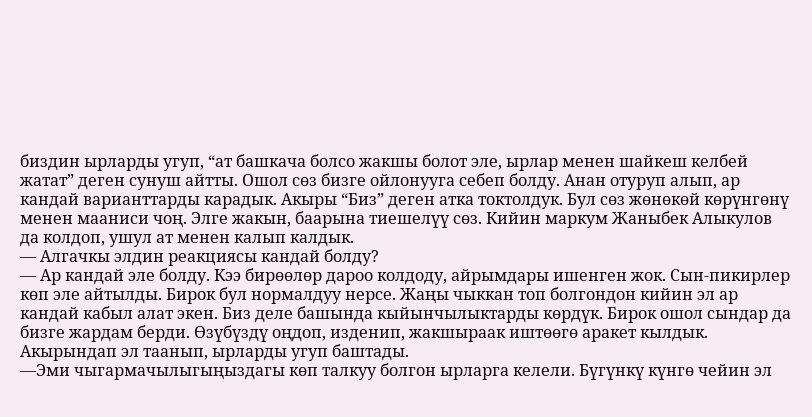биздин ырларды угуп, “ат башкача болсо жакшы болот эле, ырлар менен шайкеш келбей жатат” деген сунуш айтты. Ошол сөз бизге ойлонууга себеп болду. Анан отуруп алып, ар кандай варианттарды карадык. Акыры “Биз” деген атка токтолдук. Бул сөз жөнөкөй көрүнгөнү менен мааниси чоң. Элге жакын, баарына тиешелүү сөз. Кийин маркум Жаныбек Алыкулов да колдоп, ушул ат менен калып калдык.
— Алгачкы элдин реакциясы кандай болду?
— Ар кандай эле болду. Кээ бирөөлөр дароо колдоду, айрымдары ишенген жок. Сын-пикирлер көп эле айтылды. Бирок бул нормалдуу нерсе. Жаңы чыккан топ болгондон кийин эл ар кандай кабыл алат экен. Биз деле башында кыйынчылыктарды көрдүк. Бирок ошол сындар да бизге жардам берди. Өзүбүздү оңдоп, изденип, жакшыраак иштөөгө аракет кылдык. Акырындап эл таанып, ырларды угуп баштады.
—Эми чыгармачылыгыңыздагы көп талкуу болгон ырларга келели. Бүгүнкү күнгө чейин эл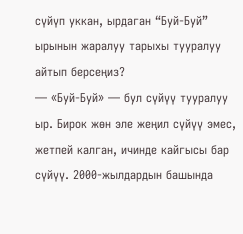сүйүп уккан, ырдаган “Буй-Буй” ырынын жаралуу тарыхы тууралуу айтып берсеңиз?
— «Буй-Буй» — бул сүйүү тууралуу ыр. Бирок жөн эле жеңил сүйүү эмес, жетпей калган, ичинде кайгысы бар сүйүү. 2000-жылдардын башында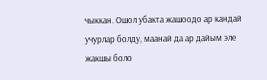чыккан. Ошол убакта жашоодо ар кандай учурлар болду, маанай да ар дайым эле жакшы боло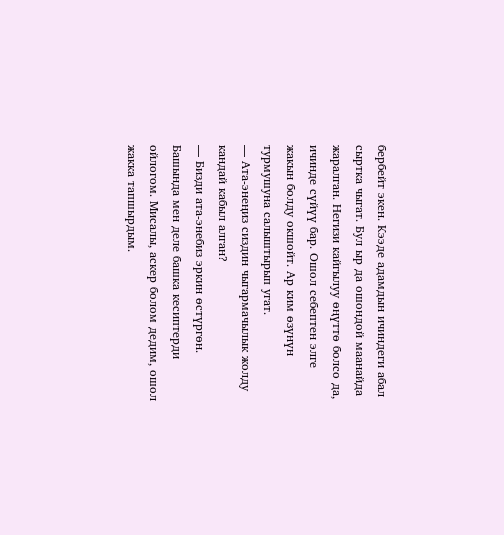бербейт экен. Кээде адамдын ичиндеги абал сыртка чыгат. Бул ыр да ошондой маанайда жаралган. Негизи кайгылуу өңүттө болсо да, ичинде сүйүү бар. Ошол себептен элге жакын болду окшойт. Ар ким өзүнүн турмушуна салыштырып угат.
— Ата-энеңиз сиздин чыгармачылык жолду кандай кабыл алган?
— Бизди ата-энебиз эркин өстүргөн. Башында мен деле башка кесиптерди ойлогом. Мисалы, аскер болом дедим, ошол жакка тапшырдым.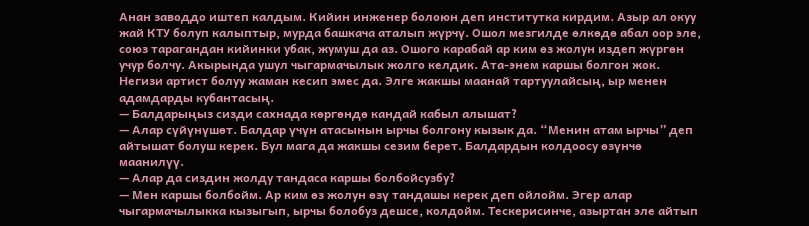Анан заводдо иштеп калдым. Кийин инженер болоюн деп институтка кирдим. Азыр ал окуу жай КТУ болуп калыптыр, мурда башкача аталып жүрчү. Ошол мезгилде өлкөдө абал оор эле, союз тарагандан кийинки убак, жумуш да аз. Ошого карабай ар ким өз жолун издеп жүргөн учур болчу. Акырында ушул чыгармачылык жолго келдик. Ата-энем каршы болгон жок. Негизи артист болуу жаман кесип эмес да. Элге жакшы маанай тартуулайсың, ыр менен адамдарды кубантасың.
— Балдарыңыз сизди сахнада көргөндө кандай кабыл алышат?
— Алар сүйүнүшөт. Балдар үчүн атасынын ырчы болгону кызык да. “Менин атам ырчы” деп айтышат болуш керек. Бул мага да жакшы сезим берет. Балдардын колдоосу өзүнчө маанилүү.
— Алар да сиздин жолду тандаса каршы болбойсузбу?
— Мен каршы болбойм. Ар ким өз жолун өзү тандашы керек деп ойлойм. Эгер алар чыгармачылыкка кызыгып, ырчы болобуз дешсе, колдойм. Тескерисинче, азыртан эле айтып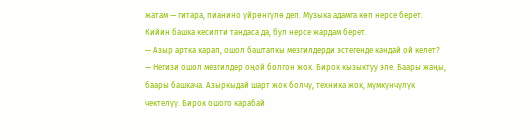жатам — гитара, пианино үйрөнгүлө деп. Музыка адамга көп нерсе берет. Кийин башка кесипти тандаса да, бул нерсе жардам берет.
— Азыр артка карап, ошол баштапкы мезгилдерди эстегенде кандай ой келет?
— Негизи ошол мезгилдер оңой болгон жок. Бирок кызыктуу эле. Баары жаңы, баары башкача. Азыркыдай шарт жок болчу, техника жок, мүмкүнчүлүк чектелүү. Бирок ошого карабай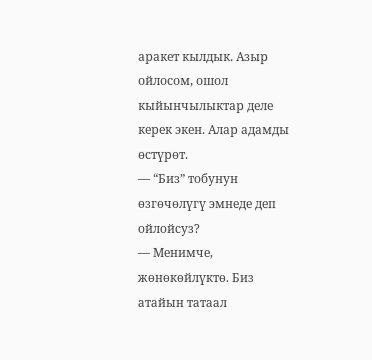аракет кылдык. Азыр ойлосом, ошол кыйынчылыктар деле керек экен. Алар адамды өстүрөт.
— “Биз” тобунун өзгөчөлүгү эмнеде деп ойлойсуз?
— Менимче, жөнөкөйлүктө. Биз атайын татаал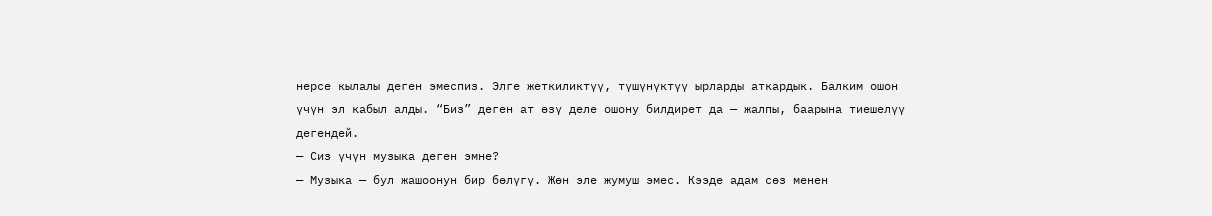нерсе кылалы деген эмеспиз. Элге жеткиликтүү, түшүнүктүү ырларды аткардык. Балким ошон үчүн эл кабыл алды. “Биз” деген ат өзү деле ошону билдирет да — жалпы, баарына тиешелүү дегендей.
— Сиз үчүн музыка деген эмне?
— Музыка — бул жашоонун бир бөлүгү. Жөн эле жумуш эмес. Кээде адам сөз менен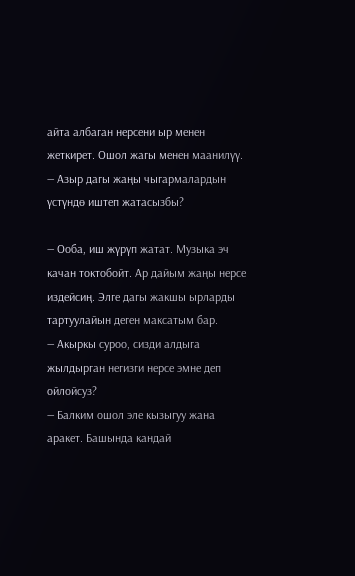айта албаган нерсени ыр менен жеткирет. Ошол жагы менен маанилүү.
— Азыр дагы жаңы чыгармалардын үстүндө иштеп жатасызбы?

— Ооба, иш жүрүп жатат. Музыка эч качан токтобойт. Ар дайым жаңы нерсе издейсиң. Элге дагы жакшы ырларды тартуулайын деген максатым бар.
— Акыркы суроо, сизди алдыга жылдырган негизги нерсе эмне деп ойлойсуз?
— Балким ошол эле кызыгуу жана аракет. Башында кандай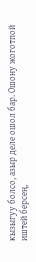кызыгуу болсо, азыр деле ошол бар. Ошону жоготпой иштей берсең,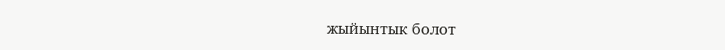жыйынтык болот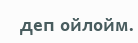деп ойлойм.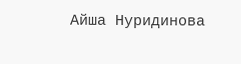Айша Нуридинова